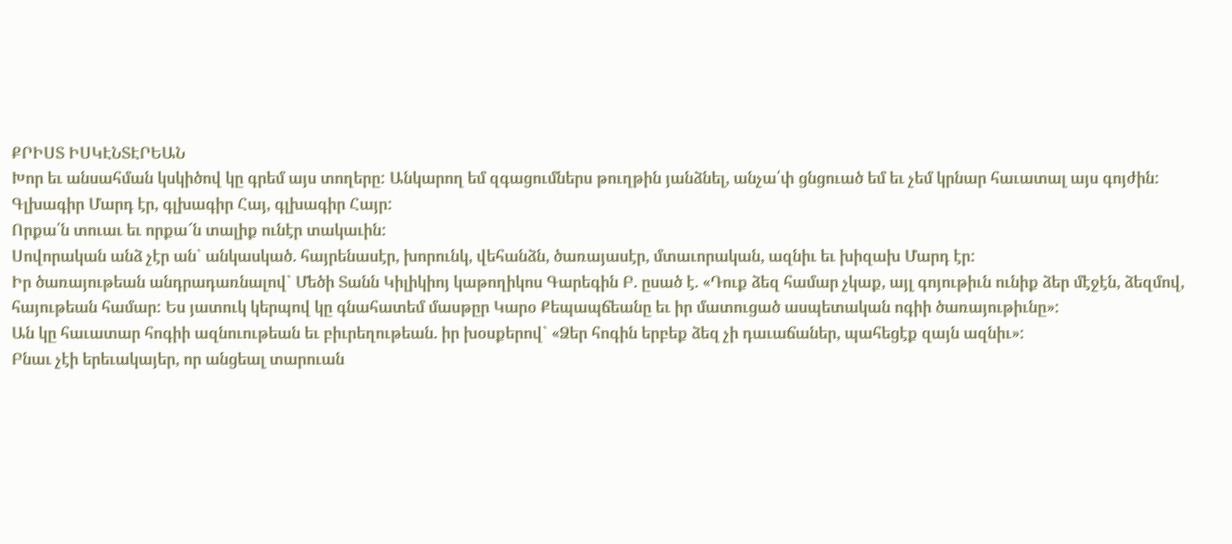ՔՐԻՍՏ ԻՍԿԷՆՏԷՐԵԱՆ
Խոր եւ անսահման կսկիծով կը գրեմ այս տողերը: Անկարող եմ զգացումներս թուղթին յանձնել, անչա՛փ ցնցուած եմ եւ չեմ կրնար հաւատալ այս գոյժին:
Գլխագիր Մարդ էր, գլխագիր Հայ, գլխագիր Հայր:
Որքա՛ն տուաւ եւ որքա՜ն տալիք ունէր տակաւին:
Սովորական անձ չէր ան` անկասկած. հայրենասէր, խորունկ, վեհանձն, ծառայասէր, մտաւորական, ազնիւ եւ խիզախ Մարդ էր:
Իր ծառայութեան անդրադառնալով` Մեծի Տանն Կիլիկիոյ կաթողիկոս Գարեգին Բ. ըսած է. «Դուք ձեզ համար չկաք, այլ գոյութիւն ունիք ձեր մէջէն, ձեզմով, հայութեան համար: Ես յատուկ կերպով կը գնահատեմ մասթըր Կարօ Քեպապճեանը եւ իր մատուցած ասպետական ոգիի ծառայութիւնը»:
Ան կը հաւատար հոգիի ազնուութեան եւ բիւրեղութեան. իր խօսքերով` «Ձեր հոգին երբեք ձեզ չի դաւաճաներ, պահեցէք զայն ազնիւ»:
Բնաւ չէի երեւակայեր, որ անցեալ տարուան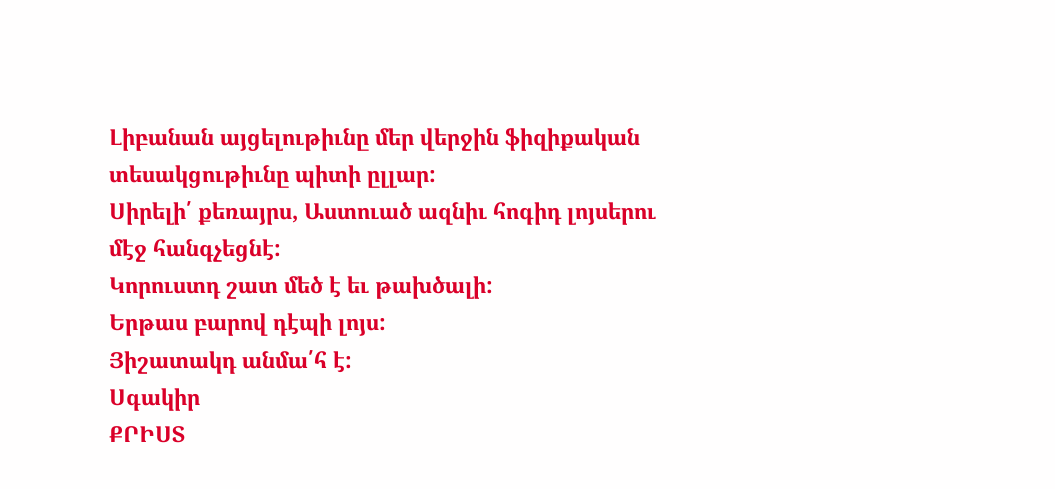Լիբանան այցելութիւնը մեր վերջին ֆիզիքական տեսակցութիւնը պիտի ըլլար:
Սիրելի՛ քեռայրս, Աստուած ազնիւ հոգիդ լոյսերու մէջ հանգչեցնէ:
Կորուստդ շատ մեծ է եւ թախծալի:
Երթաս բարով դէպի լոյս:
Յիշատակդ անմա՛հ է:
Սգակիր
ՔՐԻՍՏ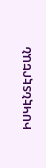ԻՍԿԷՆՏԷՐԵԱՆ